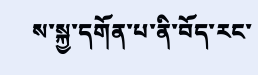ས་སྐྱ་དགོན་པ་ནི་བོད་རང་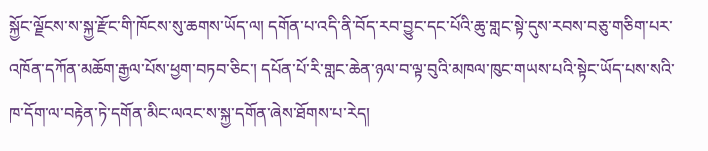སྐྱོང་ལྗོངས་ས་སྐྱ་རྫོང་གི་ཁོངས་སུ་ཆགས་ཡོད་ལ། དགོན་པ་འདི་ནི་བོད་རབ་བྱུང་དང་པོའི་ཆུ་གླང་སྟེ་དུས་རབས་བཅུ་གཅིག་པར་འཁོན་དཀོན་མཆོག་རྒྱལ་པོས་ཕྱག་བཏབ་ཅིང་། དཔོན་པོ་རི་གླང་ཆེན་ཉལ་བ་ལྟ་བུའི་མཁལ་ཁུང་གཡས་པའི་སྟེང་ཡོད་པས་སའི་ཁ་དོག་ལ་བརྟེན་ཏེ་དགོན་མིང་ལའང་ས་སྐྱ་དགོན་ཞེས་ཐོགས་པ་རེད།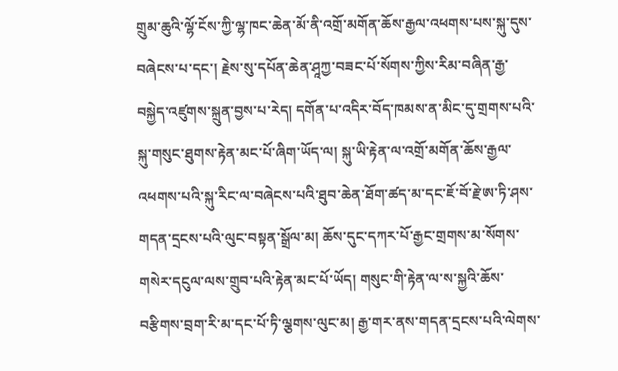གྲུམ་ཆུའི་ལྷོ་ངོས་ཀྱི་ལྷ་ཁང་ཆེན་མོ་ནི་འགྲོ་མགོན་ཆོས་རྒྱལ་འཕགས་པས་སྐུ་དུས་བཞེངས་པ་དང་། རྗེས་སུ་དཔོན་ཆེན་ཤཱཀྱ་བཟང་པོ་སོགས་ཀྱིས་རིམ་བཞིན་རྒྱ་བསྐྱེད་འཛུགས་སྐྲུན་བྱས་པ་རེད། དགོན་པ་འདིར་བོད་ཁམས་ན་མིང་དུ་གྲགས་པའི་སྐུ་གསུང་ཐུགས་རྟེན་མང་པོ་ཞིག་ཡོད་ལ། སྐུ་ཡི་རྟེན་ལ་འགྲོ་མགོན་ཆོས་རྒྱལ་འཕགས་པའི་སྐུ་རིང་ལ་བཞེངས་པའི་ཐུབ་ཆེན་ཐོག་ཚད་མ་དང་ཇོ་བོ་རྗེ་ཨ་ཏི་ཤས་གདན་དྲངས་པའི་ལུང་བསྟན་སྒྲོལ་མ། ཆོས་དུང་དཀར་པོ་རྒྱང་གྲགས་མ་སོགས་གསེར་དངུལ་ལས་གྲུབ་པའི་རྟེན་མང་པོ་ཡོད། གསུང་གི་རྟེན་ལ་ས་སྐྱའི་ཆོས་བརྩིགས་བྲག་རི་མ་དང་པོ་ཏི་ལྕགས་ལུང་མ། རྒྱ་གར་ནས་གདན་དྲངས་པའི་ལེགས་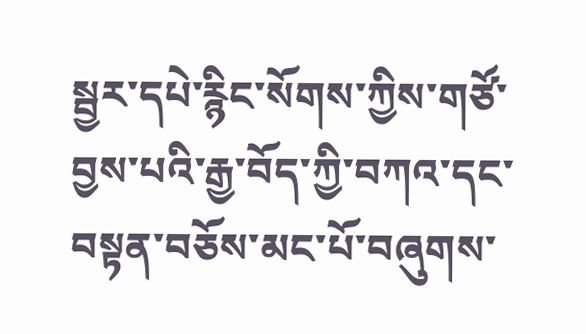སྦྱར་དཔེ་རྙིང་སོགས་ཀྱིས་གཙོ་བྱས་པའི་རྒྱ་བོད་ཀྱི་བཀའ་དང་བསྟན་བཅོས་མང་པོ་བཞུགས་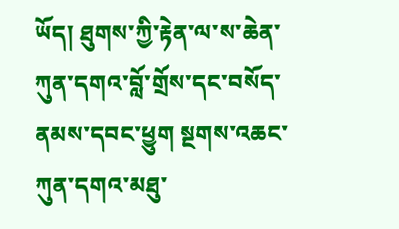ཡོད། ཐུགས་ཀྱི་རྟེན་ལ་ས་ཆེན་ཀུན་དགའ་བློ་གྲོས་དང་བསོད་ནམས་དབང་ཕྱུག སྔགས་འཆང་ཀུན་དགའ་མཐུ་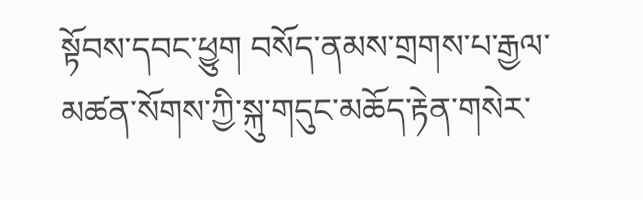སྟོབས་དབང་ཕྱུག བསོད་ནམས་གྲགས་པ་རྒྱལ་མཚན་སོགས་ཀྱི་སྐུ་གདུང་མཆོད་རྟེན་གསེར་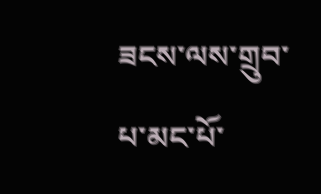ཟངས་ལས་གྲུབ་པ་མང་པོ་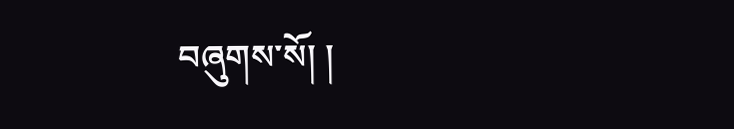བཞུགས་སོ། །